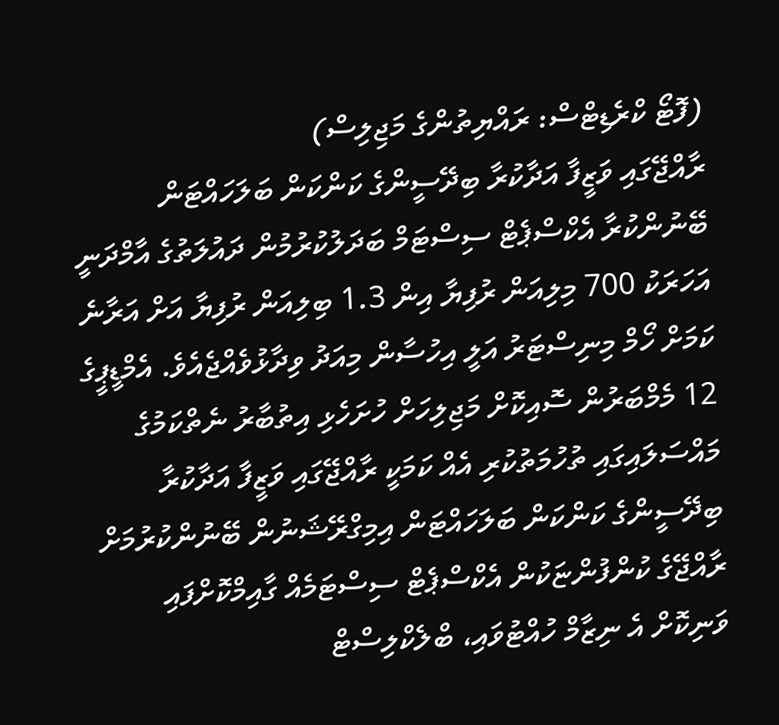(ފޮޓޯ ކްރެޑިޓްސް: ރައްޔިތުންގެ މަޖިލިސް)
ރާއްޖޭގައި ވަޒީފާ އަދާކުރާ ބިދޭސީންގެ ކަންކަން ބަލަހައްޓަން ބޭނުންކުރާ އެކްސްޕެޓް ސިސްޓަމް ބަދަލުކުރުމުން ދައުލަތުގެ އާމްދަނީ އަހަރަކު 700 މިލިއަން ރުފިޔާ އިން 1.3 ބިލިއަން ރުފިޔާ އަށް އަރާނެ ކަމަށް ހޯމް މިނިސްޓަރު އަލީ އިހުސާން މިއަދު ވިދާޅުވެއްޖެއެވެ. އެމްޑީޕީގެ 12 މެމްބަރުން ސޮއިކޮށް މަޖިލިހަށް ހުށަހެޅި އިތުބާރު ނެތްކަމުގެ މައްސަލައިގައި ތުހުމަތުކުރި އެއް ކަމަކީ ރާއްޖޭގައި ވަޒީފާ އަދާކުރާ ބިދޭސީންގެ ކަންކަން ބަލަހައްޓަން އިމިގްރޭޝަނުން ބޭނުންކުރުމަށް ރާއްޖޭގެ ކުންފުންޏަކުން އެކްސްޕެޓް ސިސްޓަމެއް ގާއިމްކޮށްފައި ވަނިކޮށް އެ ނިޒާމް ހުއްޓުވައި، ބްލެކްލިސްޓް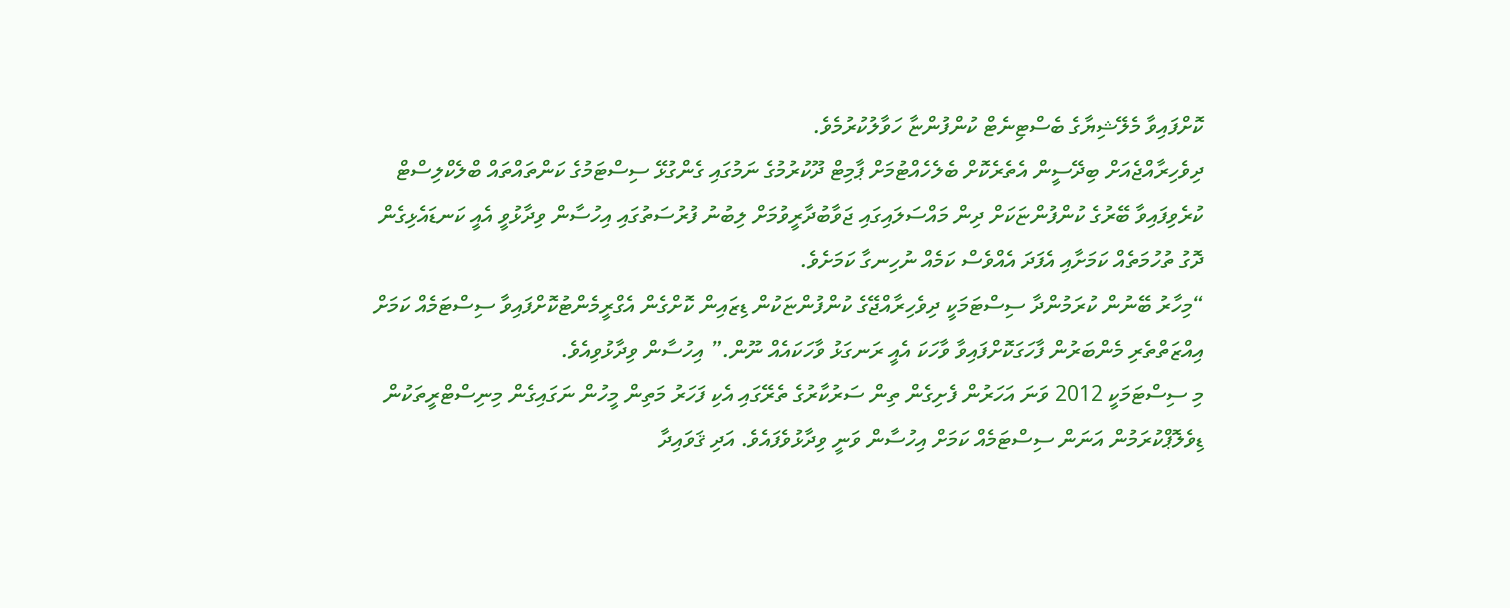ކޮށްފައިވާ މެލޭޝިޔާގެ ބެސްޓިނެޓް ކުންފުންޏާ ހަވާލުކުރުމެވެ.
ދިވެހިރާއްޖެއަށް ބިދޭސީން އެތެރެކޮށް ބެލެހެއްޓުމަށް ޕާމިޓް ދޫކުރުމުގެ ނަމުގައި ގެންގުޅޭ ސިސްޓަމުގެ ކަންތައްތައް ބްލެކްލިސްޓް ކުރެވިފައިވާ ބޭރުގެ ކުންފުންޏަކަށް ދިން މައްސަލައިގައި ޖަވާބުދާރީވުމަށް ލިބުނު ފުރުސަތުގައި އިހުސާން ވިދާޅުވީ އެއީ ކަނޑައެޅިގެން ދޮގު ތުހުމަތެއް ކަމަށާއި އެފަދަ އެއްވެސް ކަމެއް ނުހިނގާ ކަމަށެވެ.
“މިހާރު ބޭނުން ކުރަމުންދާ ސިސްޓަމަކީ ދިވެހިރާއްޖޭގެ ކުންފުންޏަކުން ޑިޒައިން ކޮށްގެން އެގްރީމެންޓުކޮށްފައިވާ ސިސްޓަމެއް ކަމަށް އިއްޒަތްތެރި މެންބަރުން ފާހަގަކޮށްފައިވާ ވާހަކަ އެއީ ރަނގަޅު ވާހަކައެއް ނޫން.” އިހުސާން ވިދާޅުވިއެވެ.
މި ސިސްޓަމަކީ 2012 ވަނަ އަހަރުން ފެށިގެން ތިން ސަރުކާރުގެ ތެރޭގައި އެކި ފަހަރު މަތިން މީހުން ނަގައިގެން މިނިސްޓްރީތަކުން ޑިވެލޮޕްކުރަމުން އަނަން ސިސްޓަމެއް ކަމަށް އިހުސާން ވަނީ ވިދާޅުވެފައެވެ. އަދި ޤަވައިދާ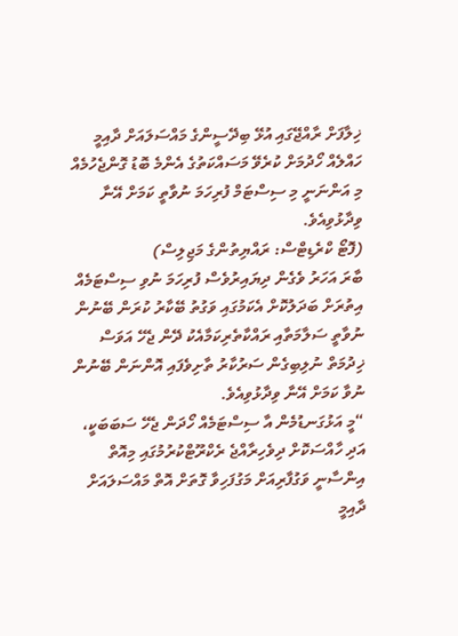ޚިލާފަށް ރާއްޖޭގައި އުޅޭ ބިދޭސީންގެ މައްސަލައަށް ދާއިމީ ހައްލެއް ހޯދުމަށް ކުރެވޭ މަސައްކަތުގެ އެންމެ ބޮޑު ގޮންޖެހުމެއް މި އަންނަނީ މި ސިސްޓަމް ފުރިހަމަ ނުވާތީ ކަމަށް އޭނާ ވިދާޅުވިއެވެ.
(ފޮޓޯ ކްރެޑިޓްސް: ރައްޔިތުންގެ މަޖިލިސް)
ބާރަ އަހަރު ވެގެން ދިޔައިރުވެސް ފުރިހަމަ ނުވި ސިސްޓަމެއް އިތުރަށް ބަދަލުކޮށް އެކަމުގައި ވަގުތު ބޭކާރު ކުރަން ބޭނުން ނުވާތީ ސަލާމަތާއި ރައްކާތެރިކަމާއެކު ދޭން ޖެހޭ އަވަސް ޚިދުމަތް ނުލިބިގެން ސަރުކާރު ތާށިވެފައި އޮންނަން ބޭނުން ނުވާ ކަމަށް އޭނާ ވިދާޅުވިއެވެ.
“މީ އަޅުގަނޑުމެން އާ ސިސްޓަމެއް ހޯދަން ޖެހޭ ސަބަބަކީ، އަދި ހާއްސަކޮށް ދިވެހިރާއްޖެ ރެކްރޫޓްކުރުމުގައި މިއޮތް އިންސާނީ ވަގުފާރިއަށް މަގުފަހިވާ ގޮތަށް އޮތް މައްސަލައަށް ދާއިމީ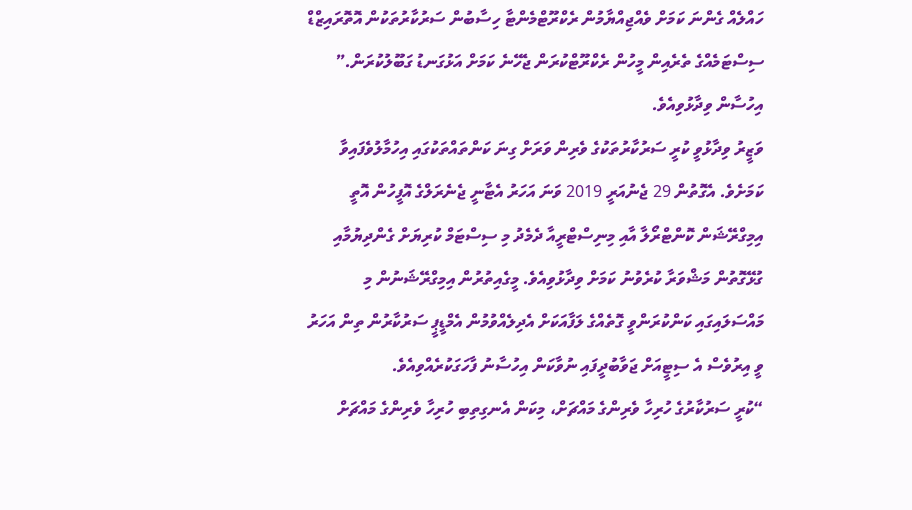ހައްލެއް ގެންނަ ކަމަށް ވެއްޖިއްޔާމުން ރެކްރޫޓްމެންޓާ ހިސާބުން ސަރުކާރުތަކުން އޮތޮރައިޒްޑް ސިސްޓަމެއްގެ ތެރެއިން މީހުން ރެކްރޫޓްކުރަން ޖެހޭނެ ކަމަށް އަޅުގަނޑު ގަބޫލުކުރަން.” އިހުސާން ވިދާޅުވިއެވެ.
ވަޒީރު ވިދާޅުވީ ކުރީ ސަރުކާރުތަކުގެ ވެރިން ވަރަށް ގިނަ ކަންތައްތަކުގައި އިހުމާލުވެފައިވާ ކަމަށެވެ. އެގޮތުން 29 ޖެނުއަރީ 2019 ވަނަ އަހަރު އެޓާނީ ޖެނެރަލްގެ އޮފީހުން އޮތީ އިމިގްރޭޝަން ކޮންޓްރޯލާ އާއި މިނިސްޓްރީއާ ދެމެދު މި ސިސްޓަމް ކުރިޔަށް ގެންދިޔުމާއި ގުޅޭގޮތުން މަޝްވަރާ ކުރެވުނު ކަމަށް ވިދާޅުވިއެވެ. މީގެއިތުރުން އިމިގްރޭޝަނުން މި މައްސަލައިގައި ކަންކުރަންވީ ގޮތެއްގެ ލަފާއަކަށް އެދިލެއްވުމުން އެމްޑީޕީ ސަރުކާރުން ތިން އަހަރު ވީ އިރުވެސް އެ ސިޓީއަށް ޖަވާބުދީފައި ނުވާކަން އިހުސާނު ފާހަގަކުރެއްވިއެވެ.
“ކުރީ ސަރުކާރުގެ ހުރިހާ ވެރިންގެ މައްޗަށް، މިކަން އެނގިތިބި ހުރިހާ ވެރިންގެ މައްޗަށް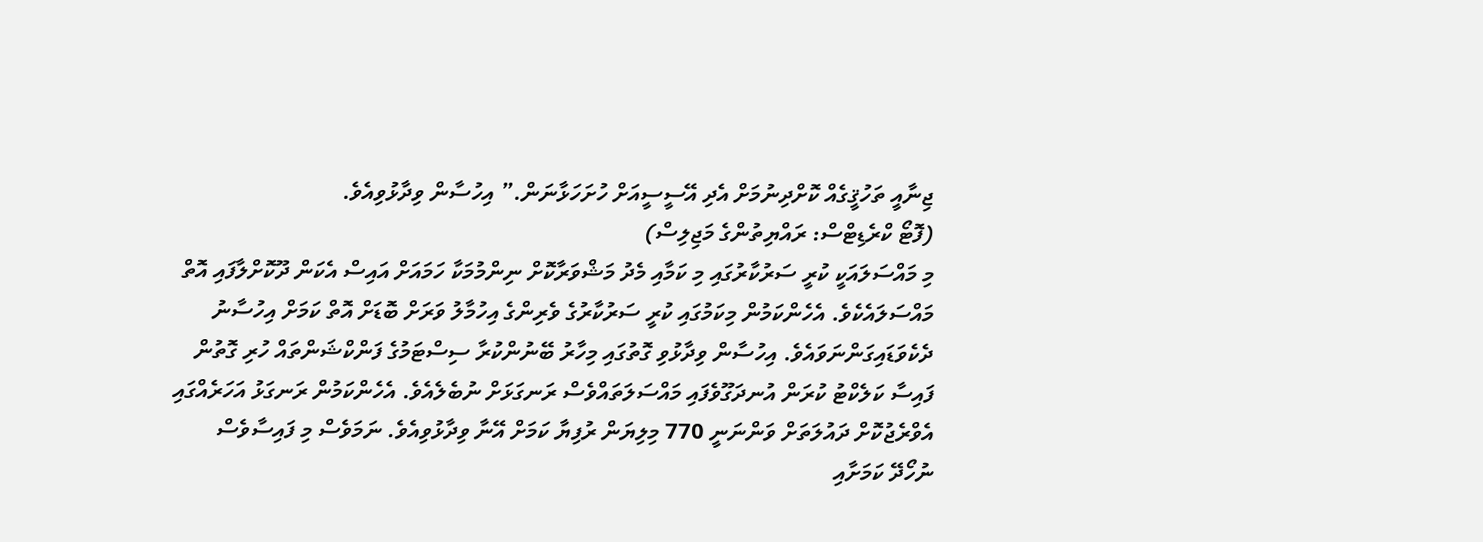ޖިނާއީ ތަހުޤީގެއް ކޮށްދިނުމަށް އެދި އޭސީސީއަށް ހުށަހަޅާނަން.” އިހުސާން ވިދާޅުވިއެވެ.
(ފޮޓޯ ކްރެޑިޓްސް: ރައްޔިތުންގެ މަޖިލިސް)
މި މައްސަލައަކީ ކުރީ ސަރުކާރުގައި މި ކަމާއި މެދު މަޝްވަރާކޮށް ނިންމުމަކާ ހަމައަށް އައިސް އެކަން ދޫކޮށްލާފައި އޮތް މައްސަލައެކެވެ. އެހެންކަމުން މިކަމުގައި ކުރީ ސަރުކާރުގެ ވެރިންގެ އިހުމާލު ވަރަށް ބޮޑަށް އޮތް ކަމަށް އިހުސާނު ދެކެވަޑައިގަންނަވައެވެ. އިހުސާން ވިދާޅުވި ގޮތުގައި މިހާރު ބޭނުންކުރާ ސިސްޓަމުގެ ފަންކްޝަންތައް ހުރި ގޮތުން ފައިސާ ކަލެކްޓު ކުރަން އުނދަގޫވެފައި މައްސަލަތައްވެސް ރަނގަޅަށް ނުބެލެއެވެ. އެހެންކަމުން ރަނގަޅު އަހަރެއްގައި އެވްރެޖުކޮށް ދައުލަތަށް ވަންނަނީ 770 މިލިޔަން ރުފިޔާ ކަމަށް އޭނާ ވިދާޅުވިއެވެ. ނަމަވެސް މި ފައިސާވެސް ނުހޯދޭ ކަމަށާއި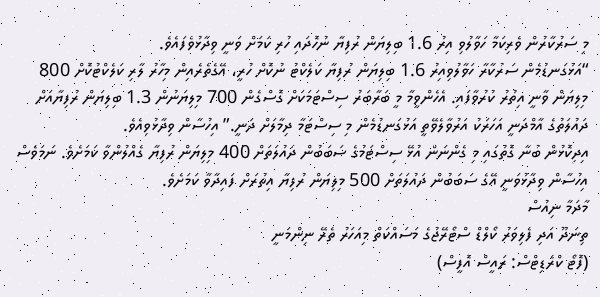މި ސަރުކާރުން ވެރިކަމާ ހަވާލުވި އިރު 1.6 ބިލިޔަން ރުފިޔާ ނުހޮދައި ހުރި ކަމަށް ވަނީ ވިދާޅުވެފައެވެ.
“އަޅުގަނޑުމެން ސަރުކާރާ ހަވާލުވިއިރު 1.6 ބިލިޔަން ރުފިޔާ ކަލެކްޓު ނުކޮށް ހުރީ، އޭގެތެރެއިން މިހާރު ލާރި ކަލެކްޓުކޮށް 800 މިލިޔަން ވާނީ އިތުރު ކުރުވާފައި. އެހެންވީމާ މީ ބަރާބަރު ސިސްޓަމަކަށް ގޮސްގެން 700 މިލިޔަނުން 1.3 ބިލިޔަން ރުފިޔާއަށް ދައުލަތުގެ އާމްދަނީ އަހަރަކު އަރުވާލެވޭތީ އަޅުގަނޑުމެން މި ސިސްޓަމާ ދިމާލަށް ދަނީ.” އިހުސާން ވިދާޅުވިއެވެ.
އިދިކޮޅުން ބުނާ ގޮތުގައި މި ގެންނަން އުޅޭ ސިސްޓަމުގެ ސަބަބުން ދައުލަތަށް 400 މިލިޔަން ރުފިޔާ ގެއްލުންވާ ކަމަށެވެ. ނަމަވެސް އިހުސާން ވިދާޅުވަނީ އޭގެ ސަބަބުން ދައުލަތަށް 500 މިލިޔަން ރުފިޔާ އިތުރަށް ފައިދާވާ ކަމަށެވެ.
މާދަމާ ނިއުސް
ތިނަދޫ އަދި ފެލިވަރު ކޯލްޑް ސްޓޯރޭޖުގެ މަސައްކަތް މިއަހަރު ތެރޭ ނިންމަނީ
(ފޮޓޯ ކްރެޑިޓްސް: ރައީސް އޮފީސް)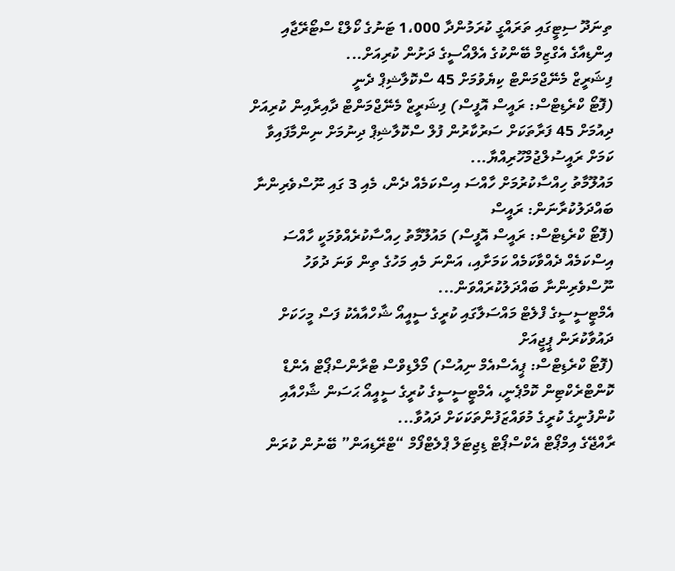ތިނަދޫ ސިޓީގައި ތަރައްގީ ކުރަމުންދާ 1،000 ޓަނުގެ ކޯލްޑް ސްޓޯރޭޖާއި އިންޑިއާގެ އެގްޒިމް ބޭންކުގެ އެލްއޯސީގެ ދަށުން ކުރިއަށް...
ފިޝަރީޒް މެނޭޖްމަންޓް ކިޔެވުމަށް 45 ސްކޮލާޝިޕް ދެނީ
(ފޮޓޯ ކްރެޑިޓްސް: ރައީސް އޮފީސް) ފިޝަރީޒް މެނޭޖްމަންޓް ދާއިރާއިން ކުރިއަށް ދިއުމަށް 45 ފަރާތަކަށް ސަރުކާރުން ފުލް ސްކޮލާޝިޕް ދިނުމަށް ނިންމާފައިވާ ކަމަށް ރައީސުލްޖުމްހޫރިއްޔާ...
މައުލޫމާތު ހިއްސާކުރުމަށް ހާއްސަ އިސްކަމެއް ދެން، މެއި 3 ގައި ނޫސްވެރިންނާ ބައްދަލުކުރާނަން: ރައީސް
(ފޮޓޯ ކްރެޑިޓްސް: ރައީސް އޮފީސް) މައުލޫމާތު ހިއްސާކުރެއްވުމަކީ ހާއްސަ އިސްކަމެއް ދެއްވާކަމެއް ކަމަށާއި، އަންނަ މެއި މަހުގެ ތިން ވަނަ ދުވަހު ނޫސްވެރިންނާ ބައްދަލުކުރައްވަން...
އެމްޓީސީސީގެ ފްލެޓް މައްސަލާގައި ކުރީގެ ސީއީއޯ ޝާހްއާއެކު ފަސް މީހަކަށް ދައުވާކުރަން ޕީޖީއަށް
(ފޮޓޯ ކްރެޑިޓްސް: ޕީއެސްއެމް ނިއުސް) މޯލްޑިވްސް ޓްރާންސްޕޯޓް އެންޑް ކޮންޓްރެކްޓިން ކޮމްޕެނީ، އެމްޓީސީސީގެ ކުރީގެ ސީއީއޯ ޙަސަން ޝާހްއާއި ކުންފުނީގެ ކުރީގެ މުވައްޒަފުންތަކަކަށް ދައުވާ...
ރާއްޖޭގެ އިމްޕޯޓް އެކްސްޕޯޓް ޑިޖިޓަލް ޕްލެޓްފޯމް “ޓްރޭޑިއަން” ބޭނުން ކުރަން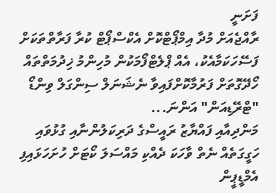ފަށަނީ
ރާއްޖެއަށް މުދާ އިމްޕޯޓްކޮށް އެކްސްޕޯޓް ކުރާ ފަރާތްތަކަށް ފަސޭހަކަމާއެކު، އެއް ޕްލެޓްފޯމަކުން މުހިންމު ޚިދުމަތްތައް ހޯދޭގޮތަށް ފަރުމާކޮށްފައިވާ ނެޝަނަލް ސިންގަލް ވިންޑޯ "ޓްރޭޑިއަން" އަންނަ...
މަންދިއާއި ފައްޔާޒު ރައީސްގެ ދަރިކަލުންނާއި ގުޅުވައި ހަގީގަތެއް ނެތް ވާހަކަ ދެއްކި މައްސަލަ ކޯޓަށް ހުށަހަޅައިފި
އެމްޑީޕީން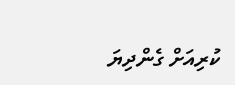ކުރިއަށް ގެންދިޔަ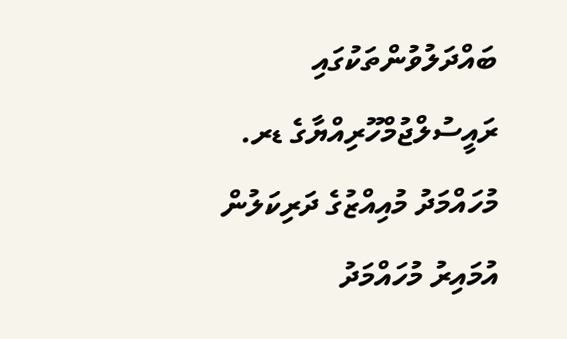ބައްދަލުވުންތަކުގައި ރައީސުލްޖުމްހޫރިއްޔާގެ ޑރ. މުހައްމަދު މުއިއްޒުގެ ދަރިކަލުން އުމައިރު މުހައްމަދު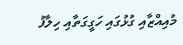މުއިއްޒާއި ގުޅުގައި ހަގީގަތާއި ހިލާފު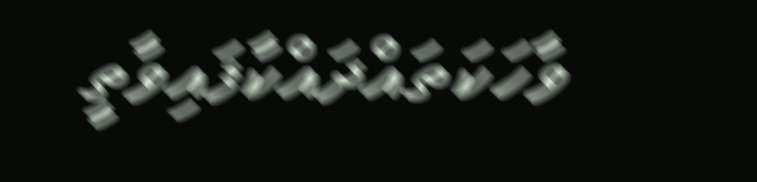ވާހަކަތައްދައްކާފައިވާތީ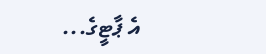އެ ޕާޓީގެ...